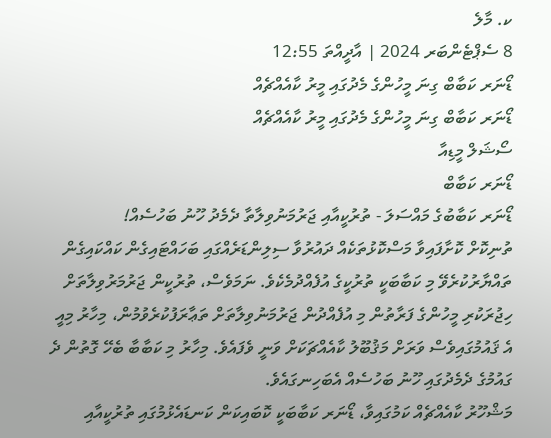ކ. މާލެ
8 ސެޕްޓެންބަރ 2024 | އާދީއްތަ 12:55
ޑޯނަރ ކަބާބް ގިނަ މީހުންގެ މެދުގައި މީރު ކާއެއްޗެއް
ޑޯނަރ ކަބާބް ގިނަ މީހުންގެ މެދުގައި މީރު ކާއެއްޗެއް
ސޯޝަލް މީޑިއާ
ޑޯނަރ ކަބާބް
ޑޯނަރ ކަބާބުގެ މައްސަލަ - ތުރުކީއާއި ޖަރުމަނުވިލާތާ ދެމެދު ހޫނު ބަހުސެއް!
ތުނިކޮށް ކޮށާފައިވާ މަސްކޮޅުތަކެއް ދައުރުވާ ސިލިންޑަރެއްގައި ބަހައްޓައިގެން ކައްކައިގެން ތައްޔާރުކުރެވޭ މި ކަބާބަކީ ތުރުކީގެ އުފެއްދުމެކެވެ. ނަމަވެސް، ތުރުކީން ޖަރުމަރުވިލާތަށް ހިޖުރަކުރި މީހުންގެ ފަރާތުން މި އުފެއްދުން ޖަރުމަނުވިލާތަށް ތަޢާރަފުކުރެވުމުން، މިހާރު މިއީ އެ ޤައުމުގައިވެސް ވަރަށް މަޤުބޫލު ކާއެއްޗަކަށް ވަނީ ވެފައެވެ. މިހާރު މި ކަބާބާ ބެހޭ ގޮތުން ދެ ގައުމުގެ ދެމެދުގައި ހޫނު ބަހުސެއް އެބަހިނގައެވެ.
މަޝްހޫރު ކާއެއްޗެއް ކަމުގައިވާ، ޑޯނަރ ކަބާބަކީ ކޮބައިކަން ކަނޑައެޅުމުގައި ތުރުކީއާއި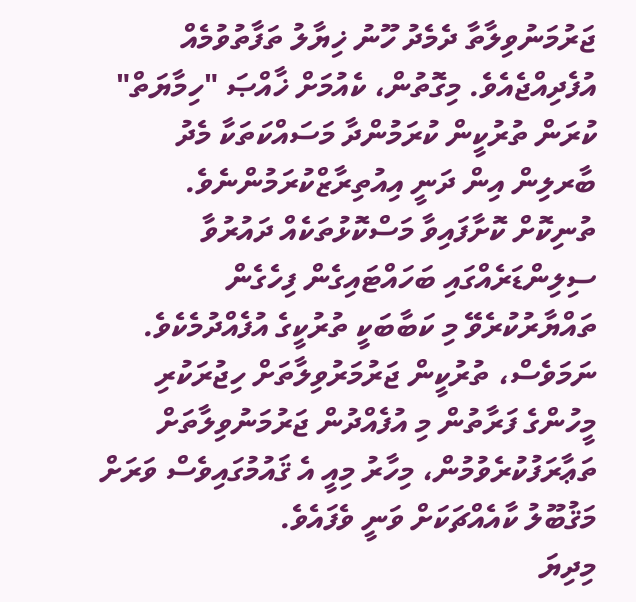ޖަރުމަނުވިލާތާ ދެމެދު ހޫނު ޚިޔާލު ތަފާތުވުމެއް އުފެދިއްޖެއެވެ. މިގޮތުން، ކެއުމަށް ޚާއްޞަ "ހިމާޔަތް" ކުރަން ތުރުކީން ކުރަމުންދާ މަސައްކަތަކާ މެދު ބާރލިން އިން ދަނީ އިއުތިރާޒްކުރަމުންނެވެ.
ތުނިކޮށް ކޮށާފައިވާ މަސްކޮޅުތަކެއް ދައުރުވާ ސިލިންޑަރެއްގައި ބަހައްޓައިގެން ފިހެގެން ތައްޔާރުކުރެވޭ މި ކަބާބަކީ ތުރުކީގެ އުފެއްދުމެކެވެ. ނަމަވެސް، ތުރުކީން ޖަރުމަރުވިލާތަށް ހިޖުރަކުރި މީހުންގެ ފަރާތުން މި އުފެއްދުން ޖަރުމަނުވިލާތަށް ތަޢާރަފުކުރެވުމުން، މިހާރު މިއީ އެ ޤައުމުގައިވެސް ވަރަށް މަޤުބޫލު ކާއެއްޗަކަށް ވަނީ ވެފައެވެ.
މިދިޔަ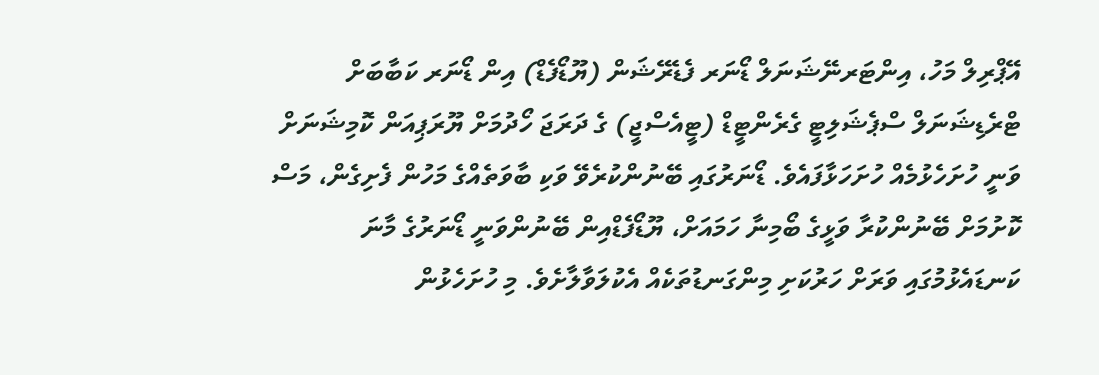އޭޕްރިލް މަހު، އިންޓަރނޭޝަނަލް ޑޯނަރ ފެޑެރޭޝަން (ޔޫޑޯފެޑް) އިން ޑޯނަރ ކަބާބަށް ޓްރެޑިޝަނަލް ސްޕެޝަލިޓީ ގެރެންޓީޑް (ޓީއެސްޖީ) ގެ ދަރަޖަ ހޯދުމަށް ޔޫރަޕިއަން ކޮމިޝަނަށް ވަނީ ހުށަހެޅުމެއް ހުށަހަޅާފައެވެ. ޑޯނަރުގައި ބޭނުންކުރެވޭ ވަކި ބާވަތެއްގެ މަހުން ފެށިގެން، މަސް ކޮށުމަށް ބޭނުންކުރާ ވަޅީގެ ބޯމިނާ ހަމައަށް، ޔޫޑޯފެޑްއިން ބޭނުންވަނީ ޑޯނަރުގެ މާނަ ކަނޑައެޅުމުގައި ވަރަށް ހަރުކަށި މިންގަނޑުތަކެއް އެކުލަވާލާށެވެ. މި ހުށަހެޅުން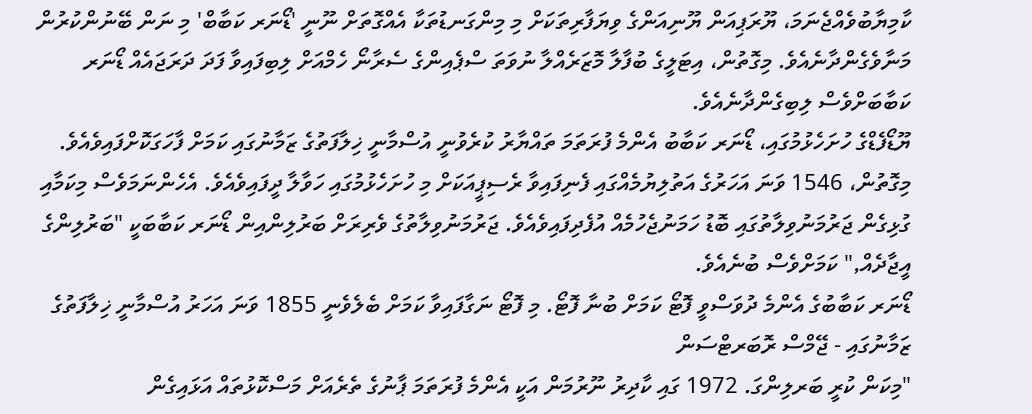ކާމިޔާބުވެއްޖެނަމަ، ޔޫރަޕިއަން ޔޫނިއަންގެ ވިޔަފާރިތަކަށް މި މިންގަނޑުތަކާ އެއްގޮތަށް ނޫނީ 'ޑޯނަރ ކަބާބް' މި ނަން ބޭނުންކުރުން މަނާވެގެންދާނެއެވެ. މިގޮތުން، އިޓަލީގެ ބުފާލާ މޮޒަރެއްލާ ނުވަތަ ސްޕެއިންގެ ސެރާނޯ ހެމްއަށް ލިބިފައިވާ ފަދަ ދަރަޖައެއް ޑޯނަރ ކަބާބަށްވެސް ލިބިގެންދާނެއެވެ.
ޔޫޑޯފެޑްގެ ހުށަހެޅުމުގައި، ޑޯނަރ ކަބާބު އެންމެ ފުރަތަމަ ތައްޔާރު ކުރެވުނީ އުސްމާނީ ޚިލާފަތުގެ ޒަމާނުގައި ކަމަށް ފާހަގަކޮށްފައިވެއެވެ. މިގޮތުން، 1546 ވަނަ އަހަރުގެ އަތުލިޔުމެއްގައި ފެނިފައިވާ ރެސިޕީއަކަށް މި ހުށަހެޅުމުގައި ހަވާލާ ދީފައިވެއެވެ. އެހެންނަމަވެސް މިކަމާއި ގުޅިގެން ޖަރުމަނުވިލާތުގައި ބޮޑު ހަމަނުޖެހުމެއް އުފެދިފައިވެއެވެ. ޖަރުމަނުވިލާތުގެ ވެރިރަށް ބަރުލިންއިން ޑޯނަރ ކަބާބަކީ "ބަރުލިންގެ އީޖާދެއް," ކަމަށްވެސް ބުނެއެވެ.
ޑޯނަރ ކަބާބުގެ އެންމެ ދުވަސްވީ ފޮޓޯ ކަމަށް ބުނާ ފޮޓޯ. މި ފޮޓޯ ނަގާފައިވާ ކަމަށް ބެލެވެނީ 1855 ވަނަ އަހަރު އުސްމާނީ ޚިލާފަތުގެ ޒަމާނުގައި - ޖޭމްސް ރޮބަރޓްސަން
"މިކަން ކުރީ ބަރލިންގަ. 1972 ގައި ކާދިރު ނޫރުމަން އަކީ އެންމެ ފުރަތަމަ ޕާނުގެ ތެރެއަށް މަސްކޮޅުތައް އަޅައިގެން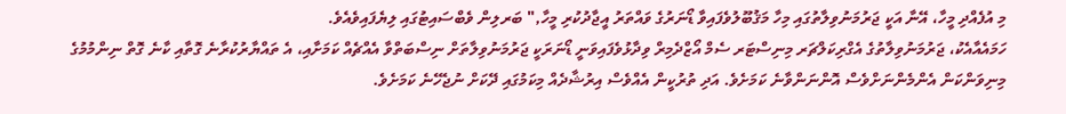މި އުފެއްދި މީހާ، އޭނާ އަކީ ޖަރުމަނުވިލާތުގައި މިހާ މަޤުބޫލުވެފައިވާ ޑޯނަރުގެ ވައްތަރު އީޖާދުކުރި މީހާ," ބަރލިން ވެބްސައިޓުގައި ލިޔެފައިވެއެވެ.
ހަމައެއާއެކު، ޖަރުމަނުވިލާތުގެ އެގްރިކަލްޗަރ މިނިސްޓަރ ސެމް އޯޒްދެމިރް ވިދާޅުވެފައިވަނީ ޑޯނަރަކީ ޖަރުމަނުވިލާތަށް ނިސްބަތްވާ އެއްޗެއް ކަމަށާއި، އެ ތައްޔާރުކުރާނެ ގޮތާއި ކާނެ ގޮތް ނިންމުމުގެ މިނިވަންކަން އެންމެންނަށްވެސް އޮންނަންވާނެ ކަމަށެވެ. އަދި ތުރުކީން އެއްވެސް އިރުޝާދެއް މިކަމުގައި ދޭކަށް ނުޖެހޭނެ ކަމަށެވެ.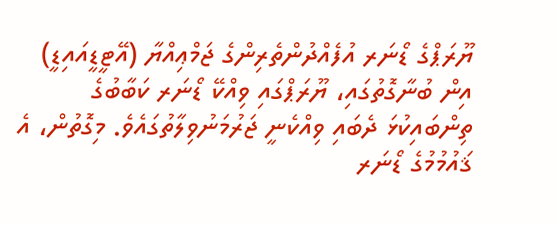ޔޫރަޕްގެ ޑޯނަރ އުފެއްދުންތެރިންގެ ޖަމްޢިއްޔާ (އޭޓީޑީއައިޑީ) އިން ބުނާގޮތުގައި، ޔޫރަޕްގައި ވިއްކޭ ޑޯނަރ ކަބާބުގެ ތިންބައިކުޅަ ދެބައި ވިއްކެނީ ޖަރުމަނުވިލާތުގައެވެ. މިގޮތުން، އެ ޤައުމުމުގެ ޑޯނަރ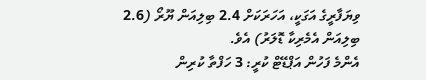ވިޔަފާރީގެ އަގަކީ، އަހަރަކަށް 2.4 ބިލިއަން ޔޫރޯ (2.6 ބިލިއަން އެމެރިކާ ޑޮލަރު) އެވެ.
އެންމެ ފަހުން އަޕްޑޭޓް ކުރީ: 3 ހަފްތާ ކުރިން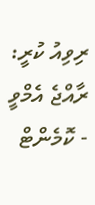ރިވިއު ކުރީ: ރާއްޖެ އެމްވީ
- ކޮމެންޓް